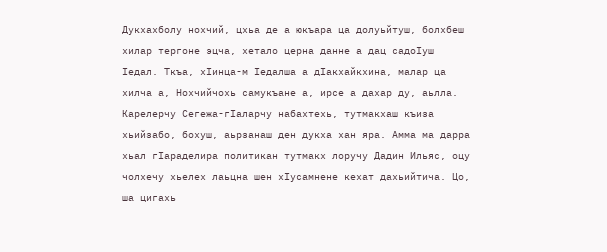Дукхахболу нохчий, цхьа де а юкъара ца долуьйтуш, болхбеш хилар тергоне эцча, хетало церна данне а дац садоIуш Iедал. Ткъа, хIинца-м Iедалша а дIакхайкхина, малар ца хилча а, Нохчийчохь самукъане а, ирсе а дахар ду, аьлла.
Карелерчу Сегежа-гIаларчу набахтехь, тутмакхаш къиза хьийзабо, бохуш, аьрзанаш ден дукха хан яра. Амма ма дарра хьал гIараделира политикан тутмакх лоручу Дадин Ильяс, оцу чолхечу хьелех лаьцна шен хIусамнене кехат дахьийтича. Цо, ша цигахь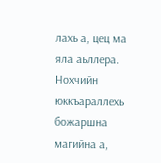лахь а, цец ма яла аьллера.
Нохчийн юккъараллехь божаршна магийна а,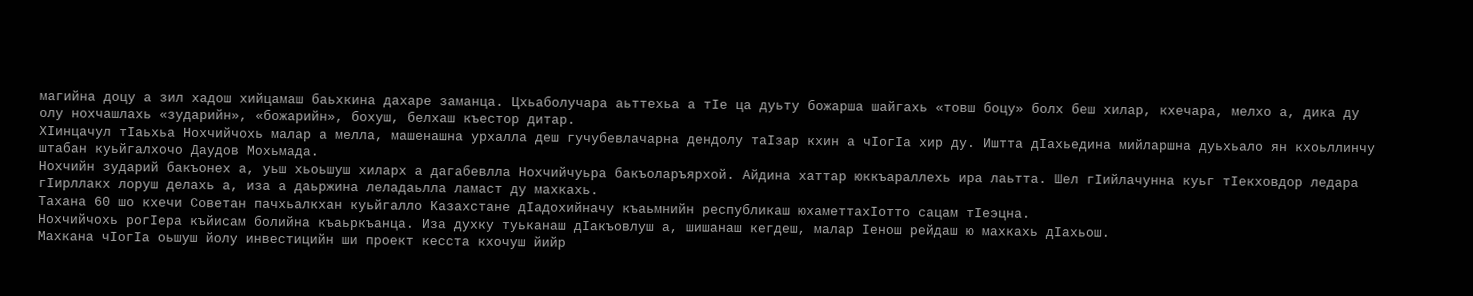магийна доцу а зил хадош хийцамаш баьхкина дахаре заманца. Цхьаболучара аьттехьа а тIе ца дуьту божарша шайгахь «товш боцу» болх беш хилар, кхечара, мелхо а, дика ду олу нохчашлахь «зударийн», «божарийн», бохуш, белхаш къестор дитар.
ХIинцачул тIаьхьа Нохчийчохь малар а мелла, машенашна урхалла деш гучубевлачарна дендолу таIзар кхин а чIогIа хир ду. Иштта дIахьедина мийларшна дуьхьало ян кхоьллинчу штабан куьйгалхочо Даудов Мохьмада.
Нохчийн зударий бакъонех а, уьш хьоьшуш хиларх а дагабевлла Нохчийчуьра бакъоларъярхой. Айдина хаттар юккъараллехь ира лаьтта. Шел гIийлачунна куьг тIекховдор ледара гIирллакх лоруш делахь а, иза а даьржина леладаьлла ламаст ду махкахь.
Тахана 60 шо кхечи Советан пачхьалкхан куьйгалло Казахстане дIадохийначу къаьмнийн республикаш юхаметтахIотто сацам тIеэцна.
Нохчийчохь рогIера къйисам болийна къаьркъанца. Иза духку туьканаш дIакъовлуш а, шишанаш кегдеш, малар Iенош рейдаш ю махкахь дIахьош.
Махкана чIогIа оьшуш йолу инвестицийн ши проект кесста кхочуш йийр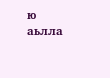ю аьлла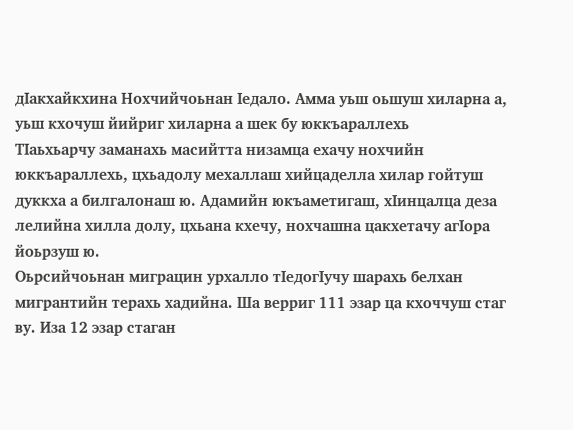дIакхайкхина Нохчийчоьнан Iедало. Амма уьш оьшуш хиларна а, уьш кхочуш йийриг хиларна а шек бу юккъараллехь
ТIаьхьарчу заманахь масийтта низамца ехачу нохчийн юккъараллехь, цхьадолу мехаллаш хийцаделла хилар гойтуш дуккха а билгалонаш ю. Адамийн юкъаметигаш, хIинцалца деза лелийна хилла долу, цхьана кхечу, нохчашна цакхетачу агIора йоьрзуш ю.
Оьрсийчоьнан миграцин урхалло тIедогIучу шарахь белхан мигрантийн терахь хадийна. Ша верриг 111 эзар ца кхоччуш стаг ву. Иза 12 эзар стаган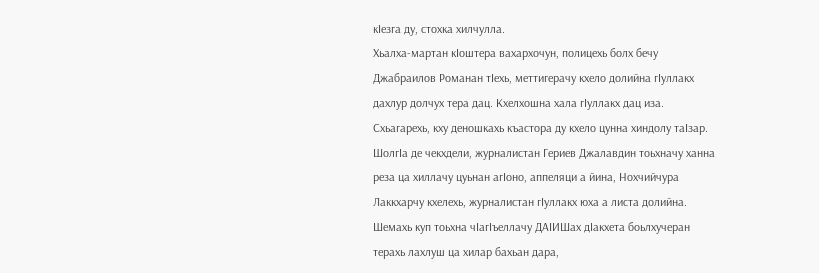кIезга ду, стохка хилчулла.
Хьалха-мартан кIоштера вахархочун, полицехь болх бечу Джабраилов Романан тIехь, меттигерачу кхело долийна гIуллакх дахлур долчух тера дац. Кхелхошна хала гIуллакх дац иза. Схьагарехь, кху деношкахь къастора ду кхело цунна хиндолу таIзар.
ШолгIа де чекхдели, журналистан Гериев Джалавдин тоьхначу ханна реза ца хиллачу цуьнан агIоно, аппеляци а йина, Нохчийчура Лаккхарчу кхелехь, журналистан гIуллакх юха а листа долийна.
Шемахь куп тоьхна чIагIъеллачу ДАIИШах дIакхета боьлхучеран терахь лахлуш ца хилар бахьан дара,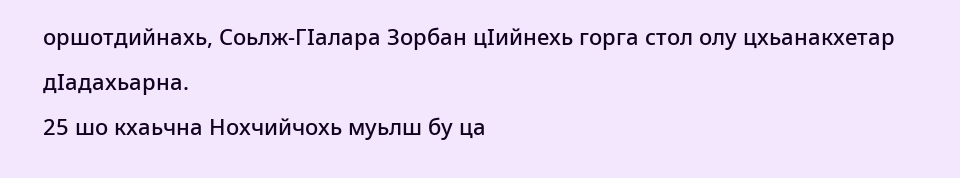оршотдийнахь, Соьлж-ГIалара Зорбан цIийнехь горга стол олу цхьанакхетар дIадахьарна.
25 шо кхаьчна Нохчийчохь муьлш бу ца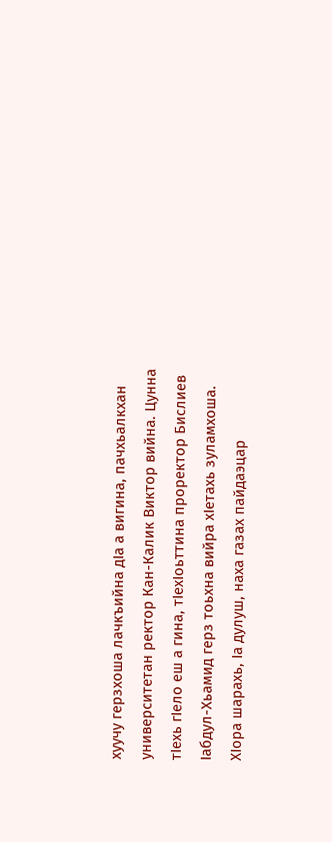хуучу герзхоша лачкъийна дIа а вигина, пачхьалкхан университетан ректор Кан-Калик Виктор вийна. Цунна тIехь гIело еш а гина, тIехIоьттина проректор Бислиев Iабдул-Хьамид герз тоьхна вийра хIетахь зуламхоша.
ХIора шарахь, Iа дулуш, наха газах пайдаэцар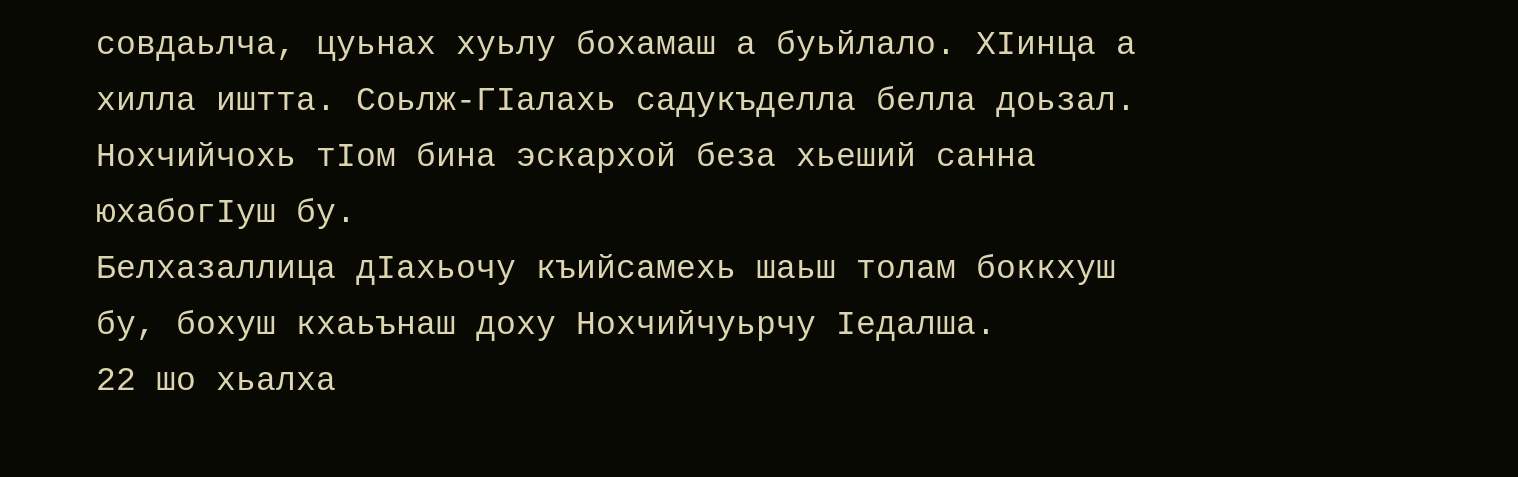совдаьлча, цуьнах хуьлу бохамаш а буьйлало. ХIинца а хилла иштта. Соьлж-ГIалахь садукъделла белла доьзал.
Нохчийчохь тIом бина эскархой беза хьеший санна юхабогIуш бу.
Белхазаллица дIахьочу къийсамехь шаьш толам боккхуш бу, бохуш кхаьънаш доху Нохчийчуьрчу Iедалша.
22 шо хьалха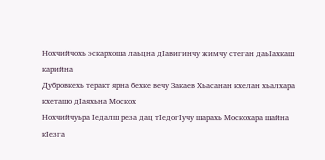Нохчийчохь эскархоша лаьцна дIавигинчу жимчу стеган даьIахкаш карийна
Дубровкехь теракт ярна бехке вечу Закаев Хьасанан кхелан хьалхара кхеташо дIаяхьна Москох
Нохчийчуьра Iедалш реза дац тIедогIучу шарахь Москохара шайна кIезга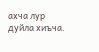ахча лур дуйла хиъча.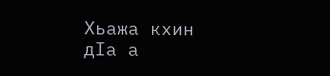Хьажа кхин дIа а